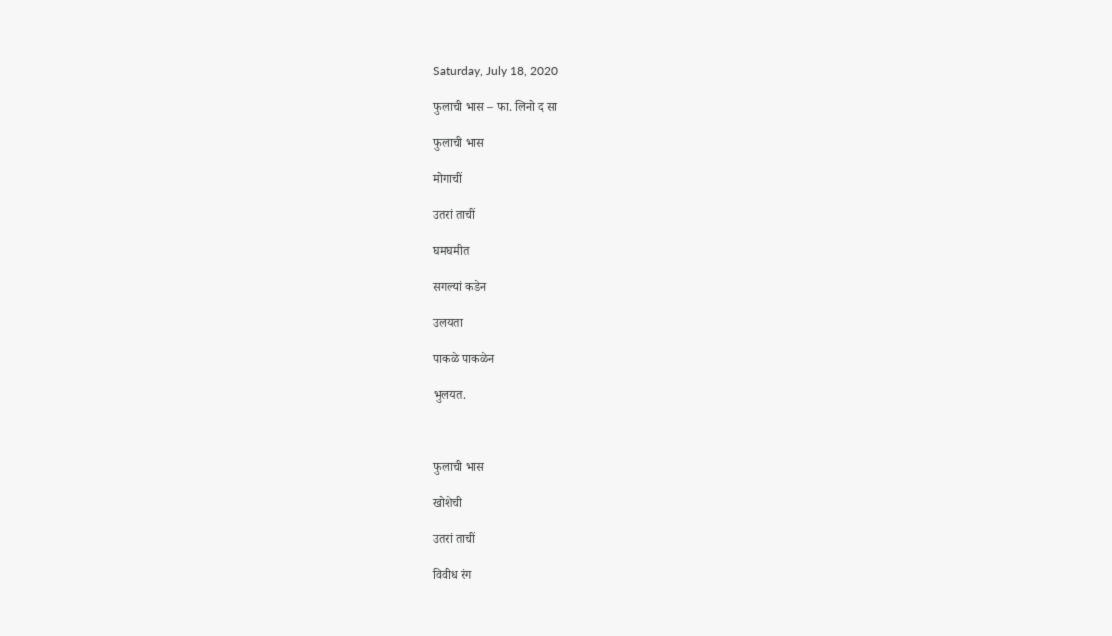Saturday, July 18, 2020

फुलाची भास – फा. लिनो द सा

फुलाची भास

मोगाचीं

उतरां ताचीं

घमघमीत

सगल्यां कडेन

उलयता

पाकळे पाकळेन

भुलयत.



फुलाची भास

खोशेची

उतरां ताचीं

विवीध रंग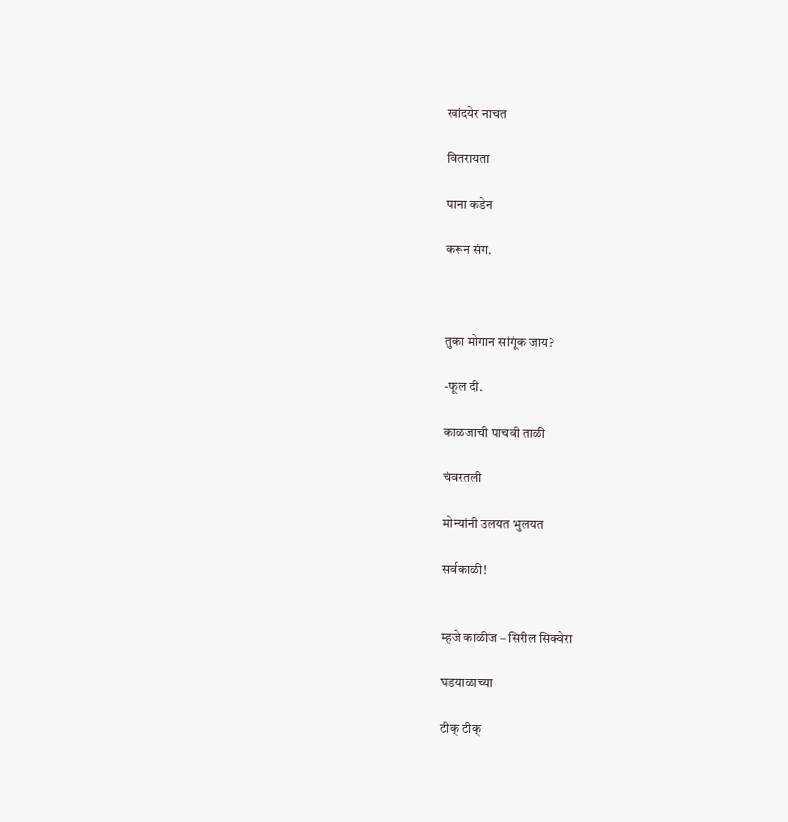खांदयेर नाचत

वितरायता

पाना कडेन

करून संग.



तुका मोगान सांगूंक जाय?

-फूल दी.

काळजाची पाचवी ताळी

चंवरतली

मोन्यांनी उलयत भुलयत

सर्वकाळी!


म्हजे काळीज – सिरील सिक्वेरा

घडयाळाच्या

टीक् टीक्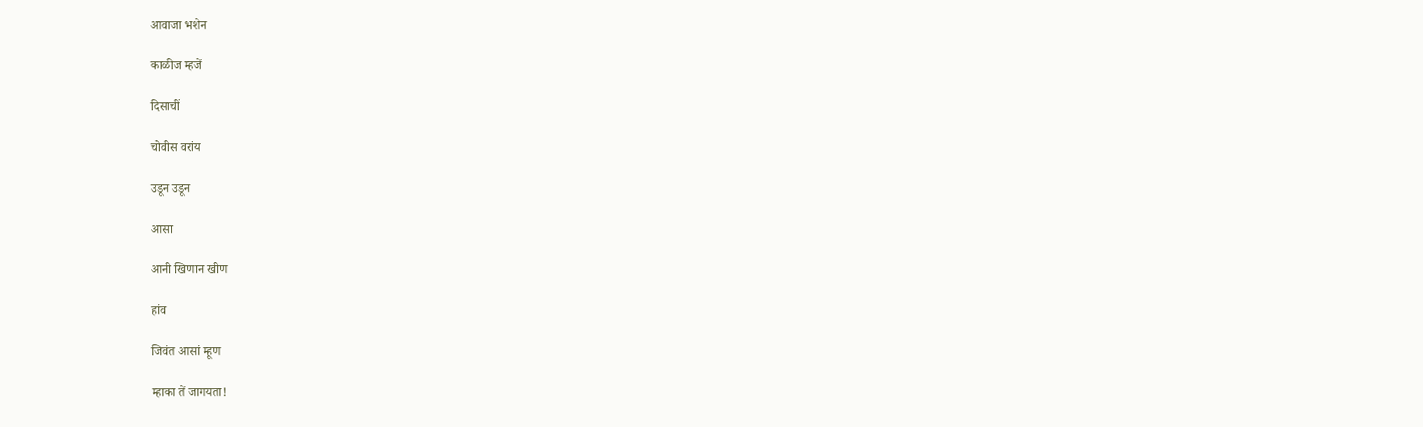आवाजा भशेन

काळीज म्हजें

दिसाचीं

चोवीस वरांय

उडून उडून

आसा

आनी खिणान खीण

हांव

जिवंत आसां म्हूण

म्हाका तें जागयता!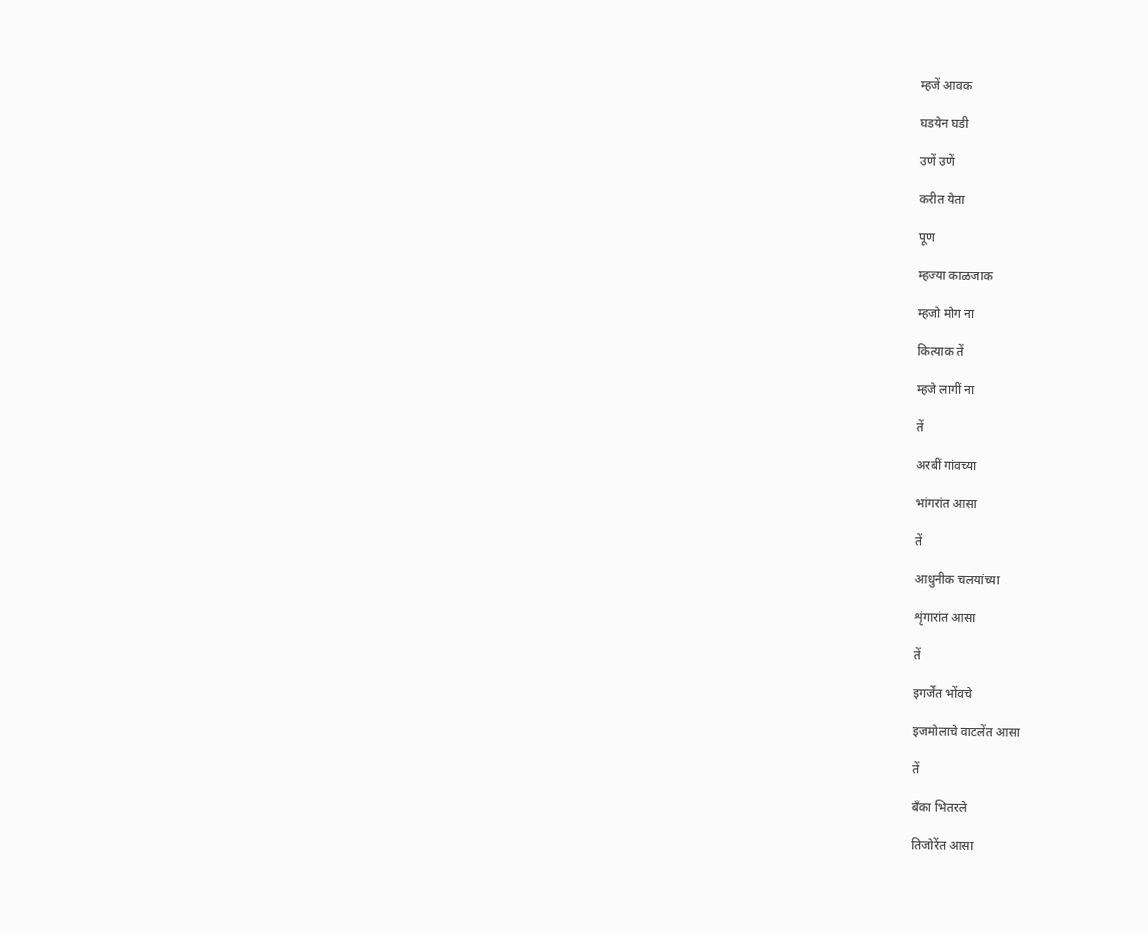म्हजें आवक

घडयेन घडी

उणें उणें

करीत येता

पूण

म्हज्या काळजाक

म्हजो मोग ना

कित्याक तें

म्हजे लागीं ना

तें

अरबीं गांवच्या

भांगरांत आसा

तें

आधुनीक चलयांच्या

शृंगारांत आसा

तें

इगर्जेंत भोंवचे

इजमोलाचे वाटलेंत आसा

तें

बँका भितरले

तिजोरेंत आसा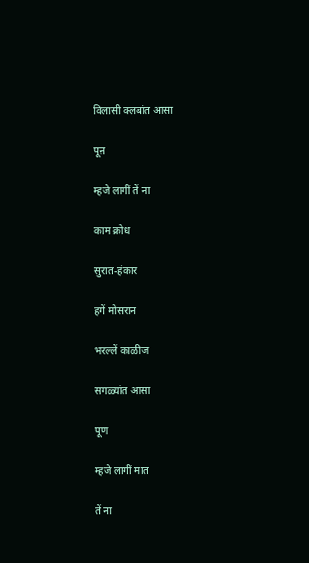विलासी क्लबांत आसा

पूऩ

म्हजे लागीं तें ना

काम क्रोध

सुरात-हंकार

हगें मोसरान

भरल्लें काळीज

सगळ्यांत आसा

पूण

म्हजे लागीं मात

तें ना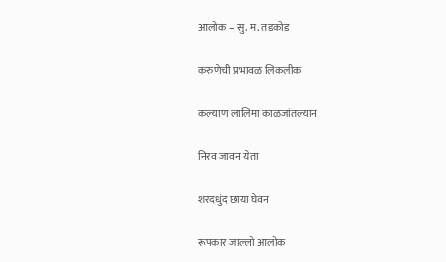आलोक – सु. म. तडकोड

करुणेची प्रभावळ लिकलीक

कल्याण लालिमा काळजांतल्यान

निरव जावन येता

शरदधुंद छाया घेवन

रूपकार जाल्लो आलोक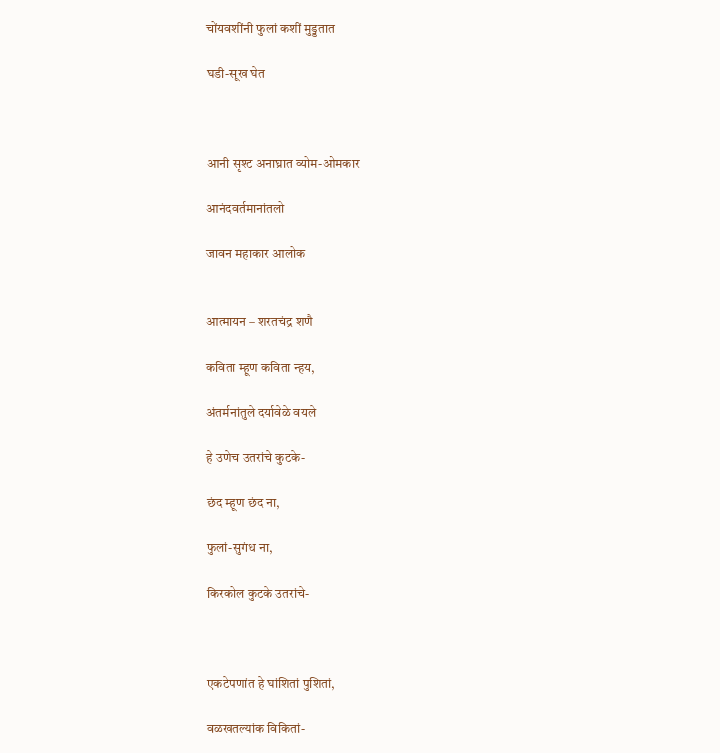चोंयवशींनी फुलां कशीं मुड्डतात

घडी-सूख घेत



आनी सृश्ट अनाघ्रात व्योम-ओमकार

आनंदवर्तमानांतलो

जावन महाकार आलोक


आत्मायन – शरतचंद्र शणै

कविता म्हूण कविता न्हय,

अंतर्मनांतुले दर्यावेळे वयले

हे उणेच उतरांचे कुटके-

छंद म्हूण छंद ना,

फुलां-सुगंध ना,

किरकोल कुटके उतरांचे-



एकटेपणांत हे घांशितां पुशितां,

वळखतल्यांक विकितां-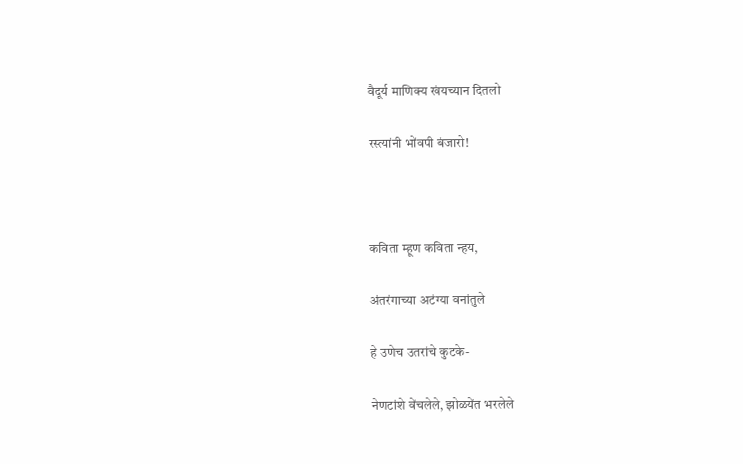वैदूर्य माणिक्य खंयच्यान दितलो

रस्त्यांनी भोंवपी बंजारो!



कविता म्हूण कविता न्हय,

अंतरंगाच्या अटंग्या वनांतुले

हे उणेच उतरांचे कुटके-

नेणटांशे वेंचलेले, झोळयेंत भरलेले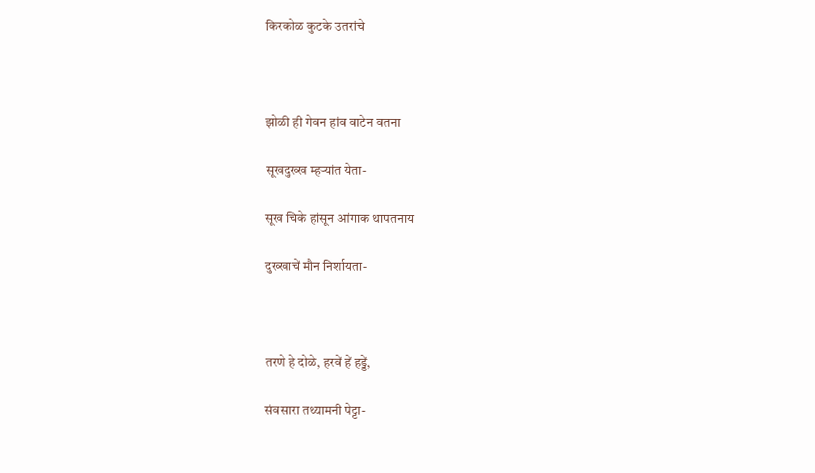किरकोळ कुटके उतरांचे



झोळी ही गेवन हांव वाटेन वतना

सूखदुख्ख म्हर्‍यांत येता-

सूख चिके हांसून आंगाक थापतनाय

दुख्खाचें मौन निर्शायता-



तरणे हे दोळे, हरवें हें हड्डें,

संवसारा तथ्यामनी पेट्टा-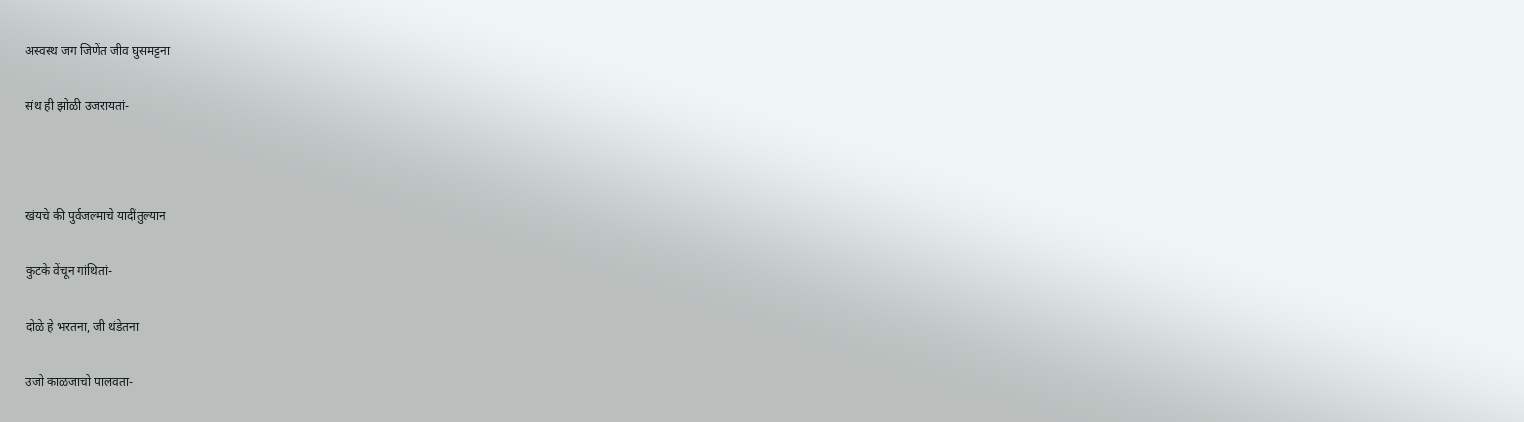अस्वस्थ जग जिणेंत जीव घुसमट्टना

संथ ही झोळी उजरायतां-



खंयचे की पुर्वजल्माचे यादींतुल्यान

कुटके वेंचून गांथितां-

दोळे हे भरतना, जी थंडेतना

उजो काळजाचो पालवता-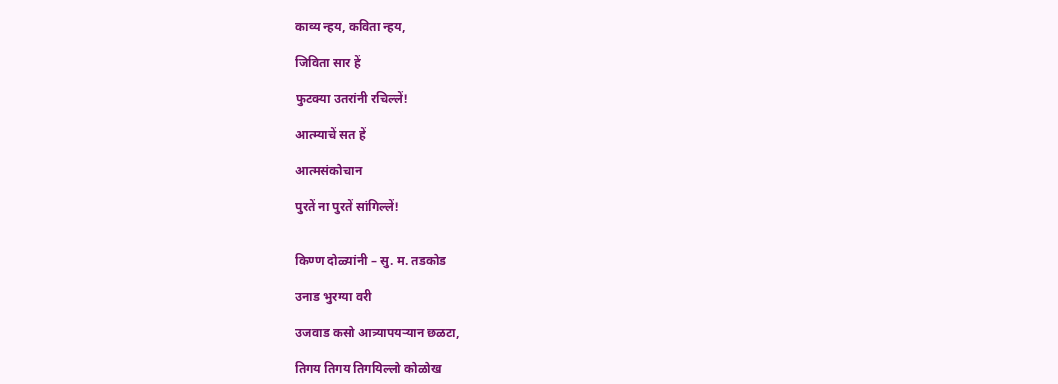काव्य न्हय, कविता न्हय,

जिविता सार हें

फुटक्या उतरांनी रचिल्लें!

आत्म्याचें सत हें

आत्मसंकोचान

पुरतें ना पुरतें सांगिल्लें!


किण्ण दोळ्यांनी – सु. म. तडकोड

उनाड भुरग्या वरी

उजवाड कसो आत्र्यापयर्‍यान छळटा,

तिगय तिगय तिगयिल्लो कोळोख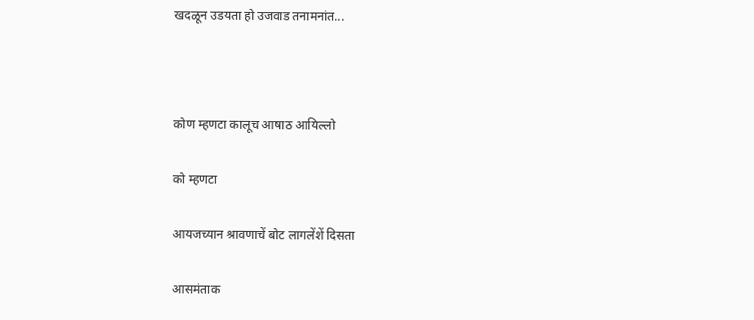खदळून उडयता हो उजवाड तनामनांत...



कोण म्हणटा कालूच आषाठ आयिल्लो

को म्हणटा

आयजच्यान श्रावणाचें बोट लागलेंशें दिसता

आसमंताक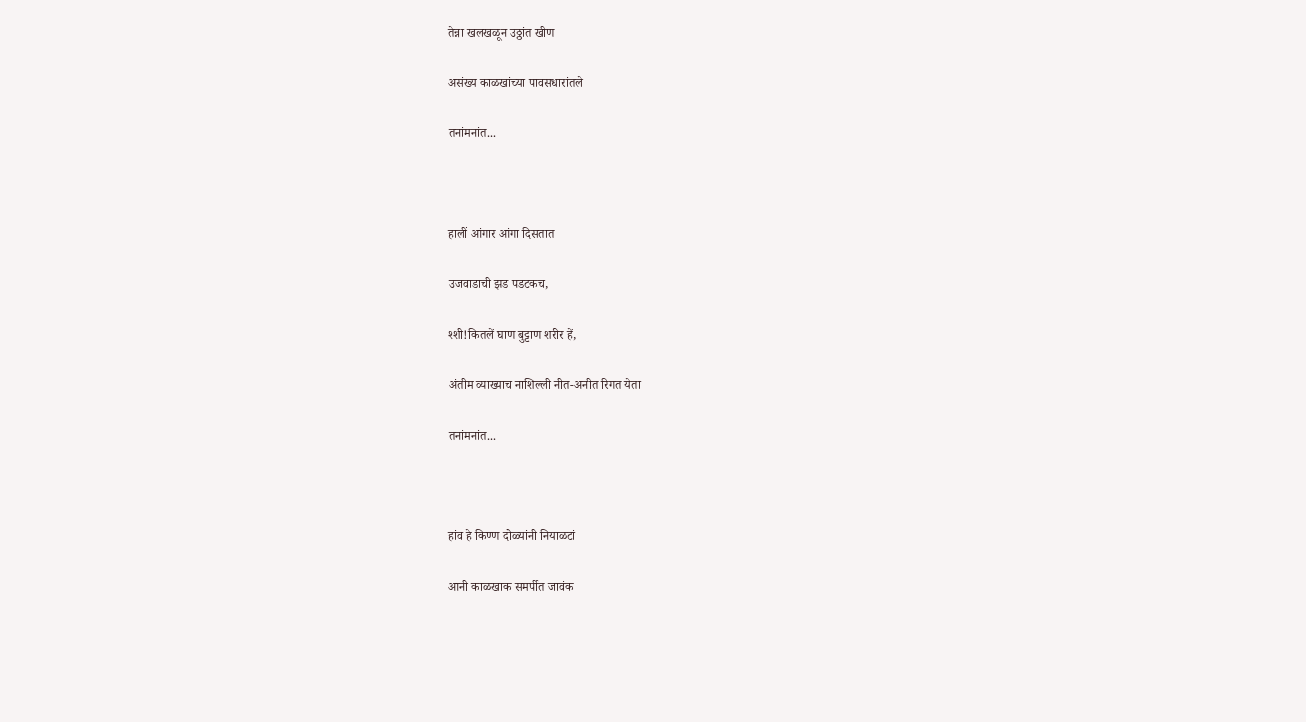तेन्ना खलखळून उठ्ठांत खीण

असंख्य काळखांच्या पावसधारांतले

तनांमनांत...



हालीं आंगार आंगा दिसतात

उजवाडाची झड पडटकच,

श्शी!कितलें घाण बुट्टाण शरीर हें,

अंतीम व्याख्याच नाशिल्ली नीत-अनीत रिगत येता

तनांमनांत...



हांव हे किण्ण दोळ्यांनी नियाळटां

आनी काळखाक समर्पीत जावंक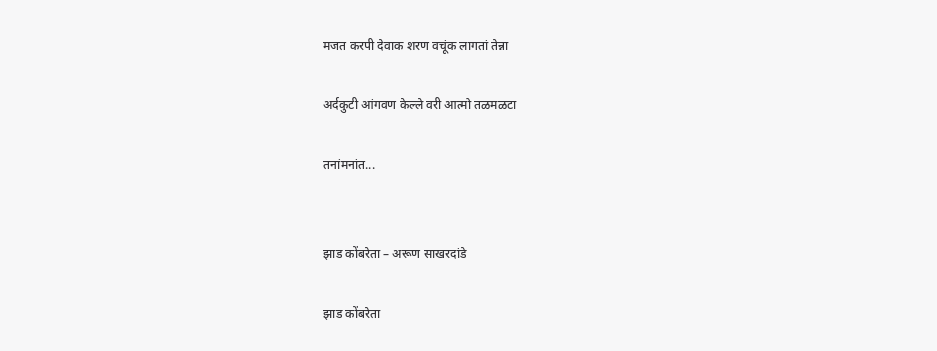मजत करपी देवाक शरण वचूंक लागतां तेन्ना

अर्दकुटी आंगवण केल्ले वरी आत्मो तळमळटा

तनांमनांत...


झाड कोंबरेता – अरूण साखरदांडे

झाड कोंबरेता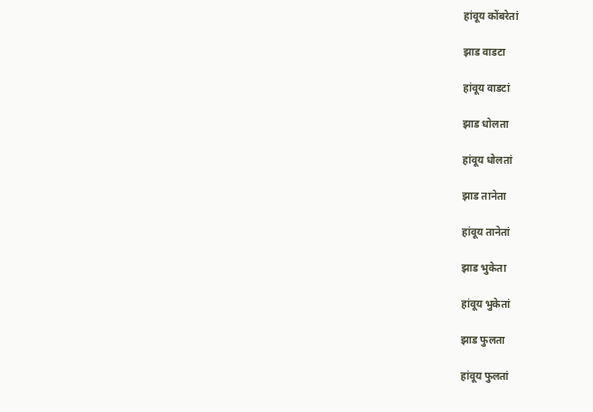हांवूय कोंबरेतां

झाड वाडटा

हांवूय वाडटां

झाड धोलता

हांवूय धोलतां

झाड तानेता

हांवूय तानेतां

झाड भुकेता

हांवूय भुकेतां

झाड फुलता

हांवूय फुलतां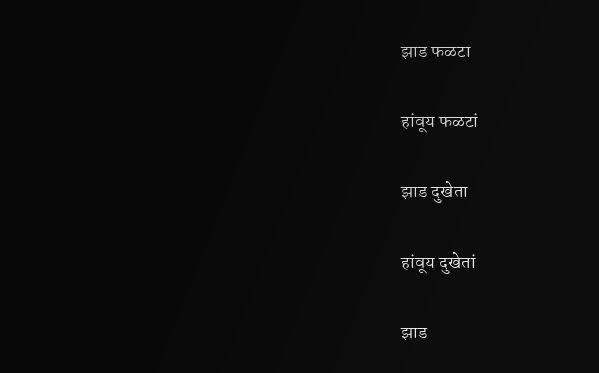झाड फळटा

हांवूय फळटां

झाड दुखेता

हांवूय दुखेतां

झाड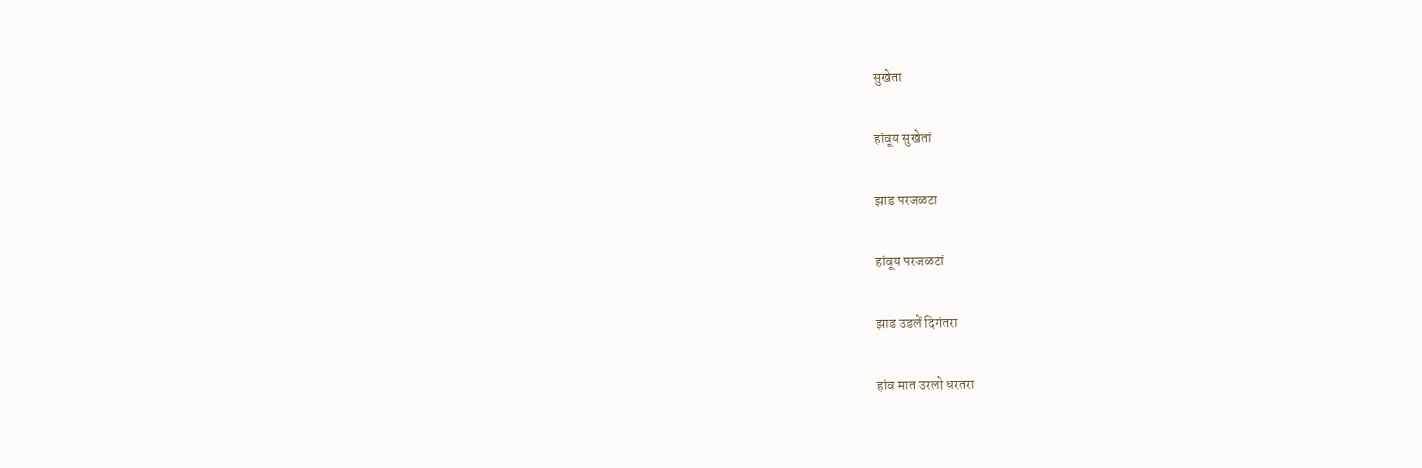सुखेता

हांवूय सुखेतां

झाड परजळटा

हांवूय परजळटां

झाड उडलें दिगंतरा

हांव मात उरलो धरतरा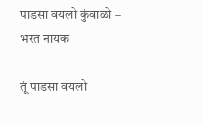पाडसा वयलो कुंवाळो – भरत नायक

तूं पाडसा वयलो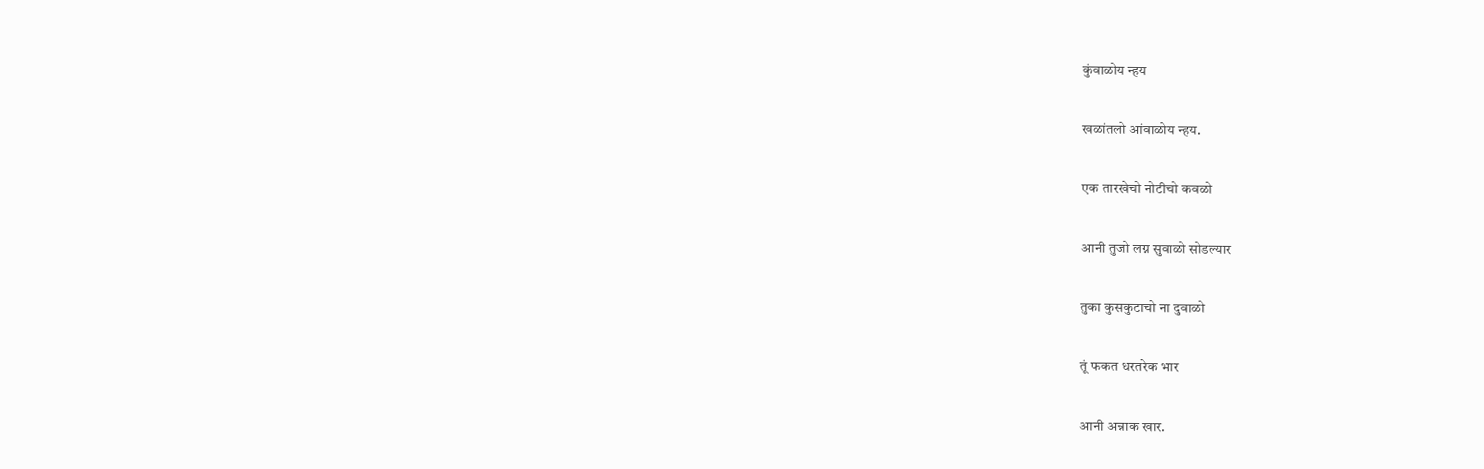कुंवाळोय न्हय

खळांतलो आंवाळोय न्हय.

एक तारखेचो नोटीचो कवळो

आनी तुजो लग्न सुवाळो सोडल्यार

तुका कुसकुटाचो ना दुवाळो

तूं फकत धरतरेक भार

आनी अन्नाक खार.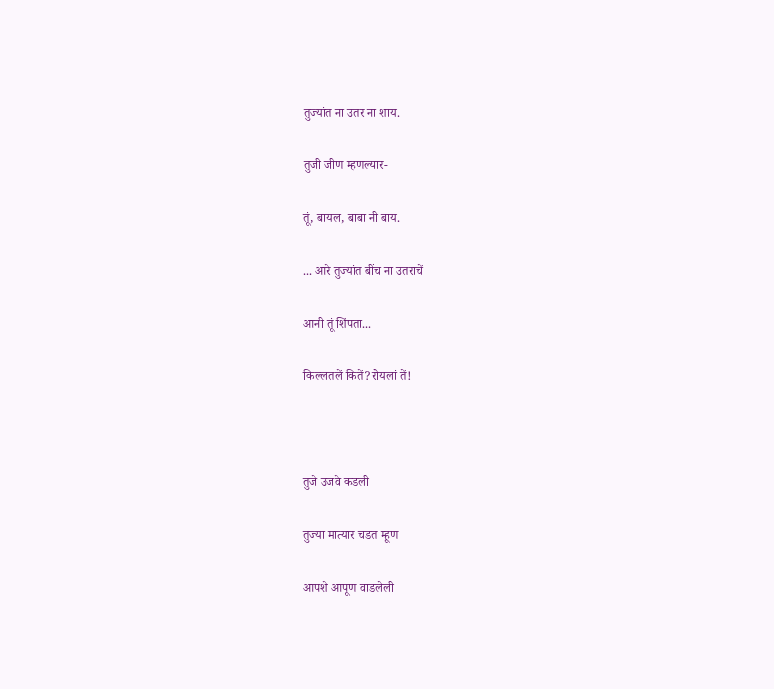तुज्यांत ना उतर ना शाय.

तुजी जीण म्हणल्यार-

तूं, बायल, बाबा नी बाय.

... आरे तुज्यांत बींच ना उतराचें

आनी तूं शिंपता...

किल्लतलें कितें?रोयलां तें!



तुजे उजवे कडली

तुज्या मात्यार चडत म्हूण

आपशे आपूण वाडलेली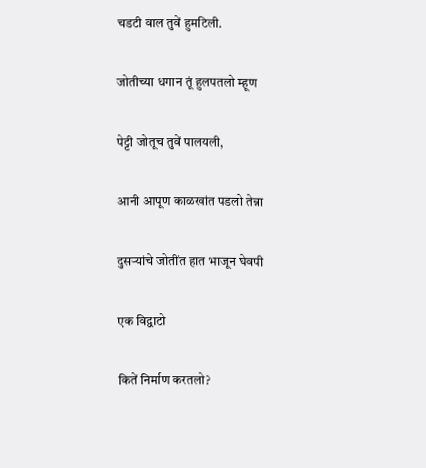चडटी वाल तुवें हुमटिली.

जोतीच्या धगान तूं हुलपतलो म्हूण

पेट्टी जोतूच तुवें पालयली,

आनी आपूण काळखांत पडलो तेन्ना

दुसर्‍यांचे जोतींत हात भाजून घेवपी

एक विद्वाटो

कितें निर्माण करतलो?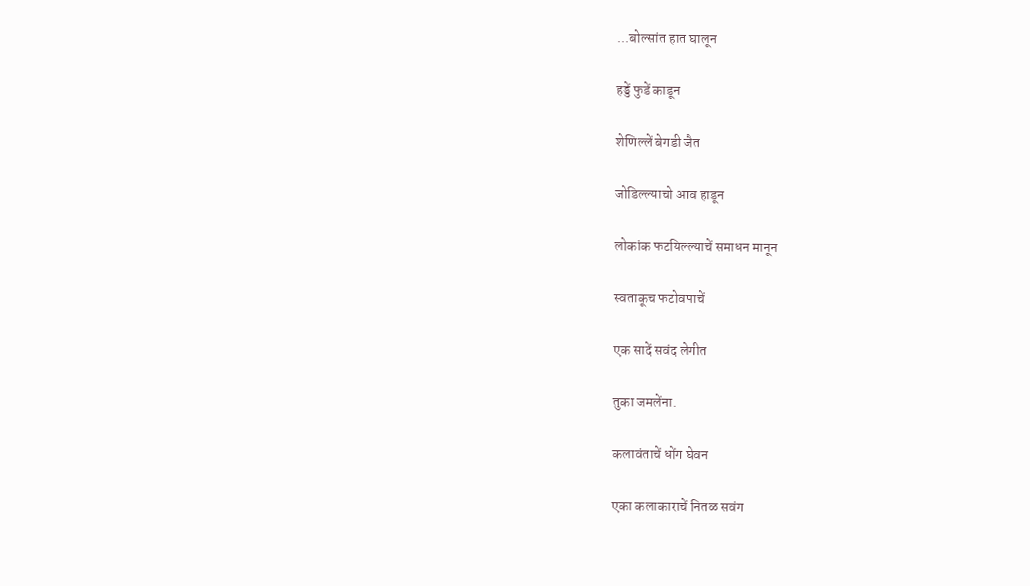...बोल्सांत हात घालून

हड्डें फुडें काडून

शेणिल्लें बेगडी जैत

जोडिल्ल्याचो आव हाडून

लोकांक फटयिल्ल्याचें समाधन मानून

स्वताकूच फटोवपाचें

एक सादें सवंद लेगीत

तुका जमलेंना.

कलावंताचें धोंग घेवन

एका कलाकाराचें नितळ सवंग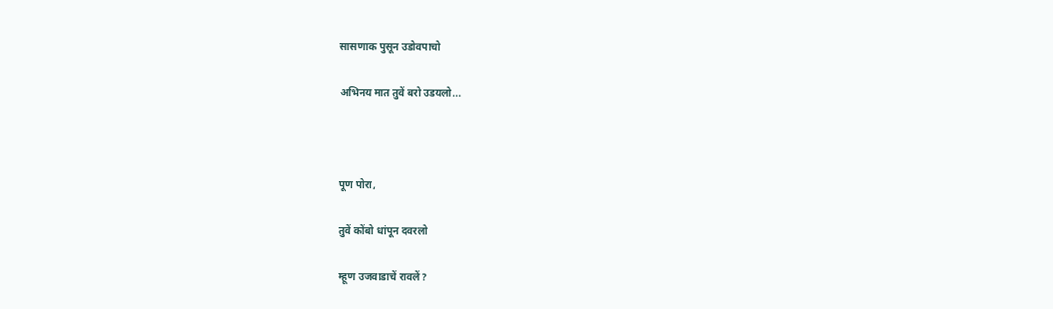सासणाक पुसून उडोवपाचो

अभिनय मात तुवें बरो उडयलो...



पूण पोरा,

तुवें कोंबो धांपून दवरलो

म्हूण उजवाडाचें रावलें?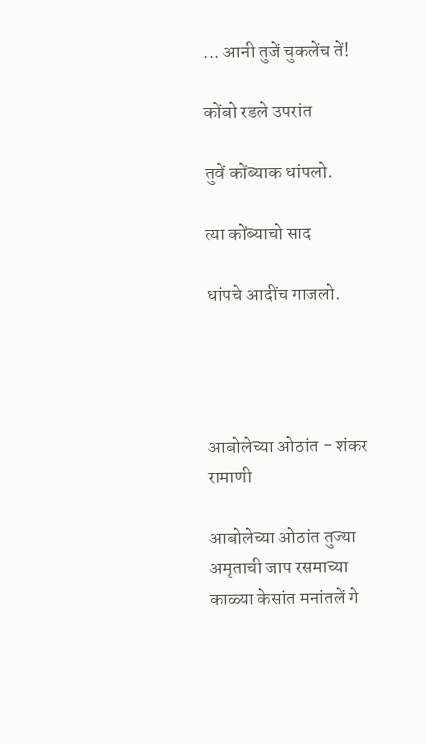... आनी तुजें चुकलेंच तें!

कोंबो रडले उपरांत

तुवें कोंब्याक धांपलो.

त्या कोंब्याचो साद

धांपचे आदींच गाजलो.




आबोलेच्या ओठांत - शंकर रामाणी

आबोलेच्या ओठांत तुज्या अमृताची जाप रसमाच्या काळ्या केसांत मनांतलें गे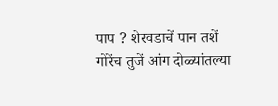पाप ? शेरवडाचें पान तशें गोरेंच तुजें आंग दोळ्यांतल्या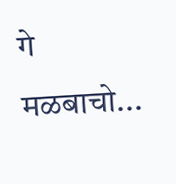गे मळबाचो...